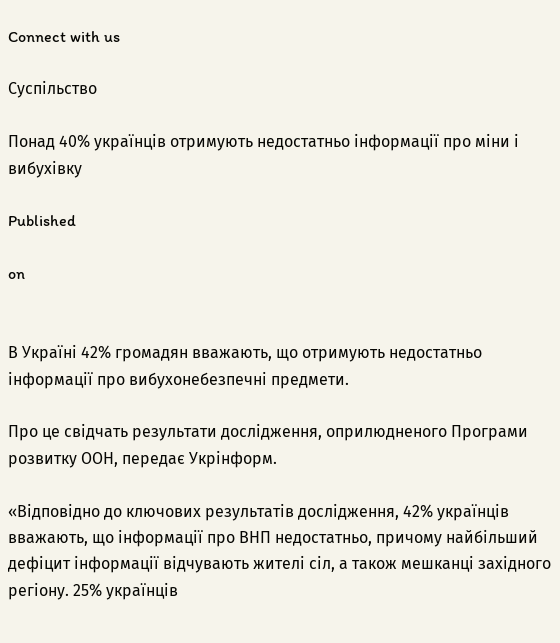Connect with us

Суспільство

Понад 40% українців отримують недостатньо інформації про міни і вибухівку

Published

on


В Україні 42% громадян вважають, що отримують недостатньо інформації про вибухонебезпечні предмети.

Про це свідчать результати дослідження, оприлюдненого Програми розвитку ООН, передає Укрінформ.

«Відповідно до ключових результатів дослідження, 42% українців вважають, що інформації про ВНП недостатньо, причому найбільший дефіцит інформації відчувають жителі сіл, а також мешканці західного регіону. 25% українців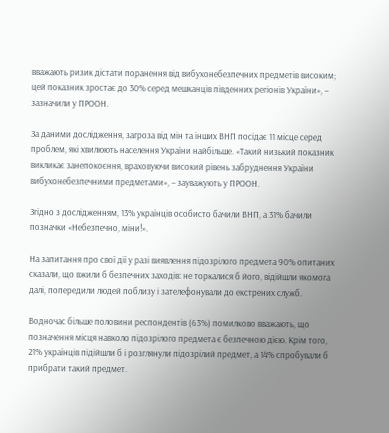вважають ризик дістати поранення від вибухонебезпечних предметів високим; цей показник зростає до 30% серед мешканців південних регіонів України», – зазначили у ПРООН.

За даними дослідження, загроза від мін та інших ВНП посідає 11 місце серед проблем, які хвилюють населення України найбільше. «Такий низький показник викликає занепокоєння, враховуючи високий рівень забруднення України вибухонебезпечними предметами», – зауважують у ПРООН.

Згідно з дослідженням, 13% українців особисто бачили ВНП, а 31% бачили позначки «Небезпечно, міни!».

На запитання про свої дії у разі виявлення підозрілого предмета 90% опитаних сказали, що вжили б безпечних заходів: не торкалися б його, відійшли якомога далі, попередили людей поблизу і зателефонували до екстрених служб.

Водночас більше половини респондентів (63%) помилково вважають, що позначення місця навколо підозрілого предмета є безпечною дією. Крім того, 21% українців підійшли б і розглянули підозрілий предмет, а 14% спробували б прибрати такий предмет.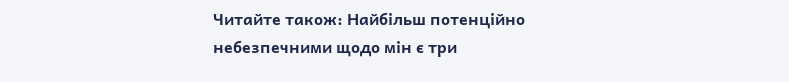Читайте також: Найбільш потенційно небезпечними щодо мін є три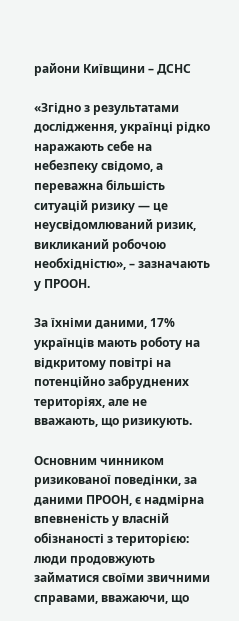райони Київщини – ДСНС

«Згідно з результатами дослідження, українці рідко наражають себе на небезпеку свідомо, а переважна більшість ситуацій ризику — це неусвідомлюваний ризик, викликаний робочою необхідністю», – зазначають у ПРООН.

За їхніми даними, 17% українців мають роботу на відкритому повітрі на потенційно забруднених територіях, але не вважають, що ризикують.

Основним чинником ризикованої поведінки, за даними ПРООН, є надмірна впевненість у власній обізнаності з територією: люди продовжують займатися своїми звичними справами, вважаючи, що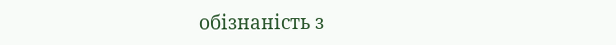обізнаність з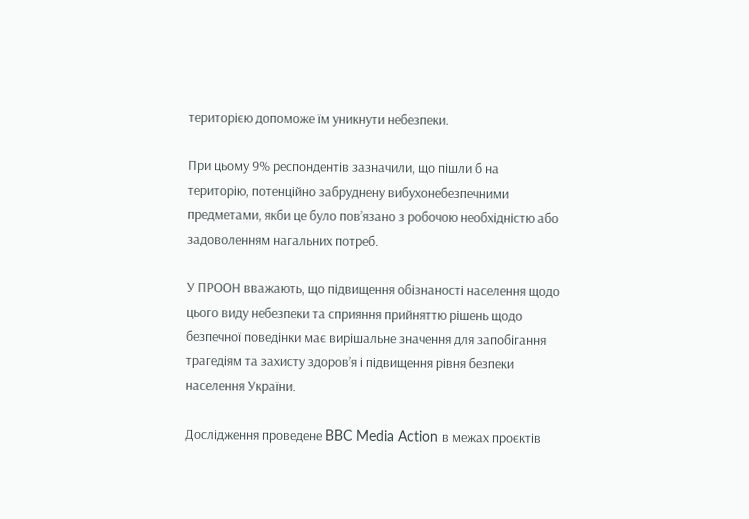територією допоможе їм уникнути небезпеки.

При цьому 9% респондентів зазначили, що пішли б на територію, потенційно забруднену вибухонебезпечними предметами, якби це було пов’язано з робочою необхідністю або задоволенням нагальних потреб.

У ПРООН вважають, що підвищення обізнаності населення щодо цього виду небезпеки та сприяння прийняттю рішень щодо безпечної поведінки має вирішальне значення для запобігання трагедіям та захисту здоров’я і підвищення рівня безпеки населення України.

Дослідження проведене BBC Media Action в межах проєктів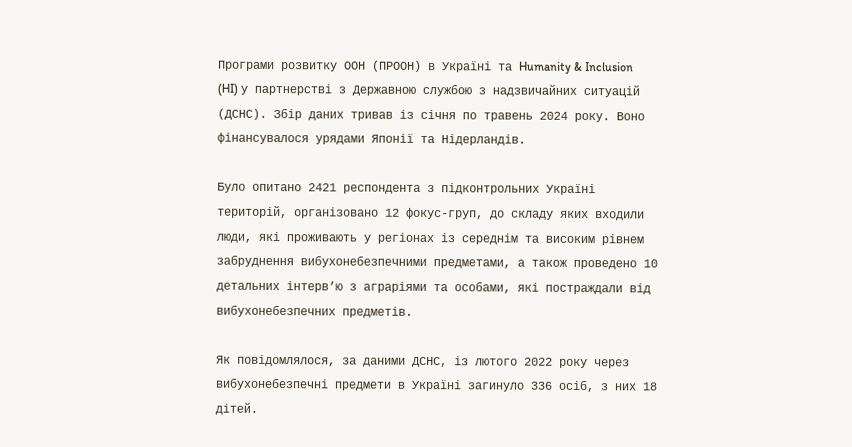Програми розвитку ООН (ПРООН) в Україні та Humanity & Inclusion (HI) у партнерстві з Державною службою з надзвичайних ситуацій (ДСНС). Збір даних тривав із січня по травень 2024 року. Воно фінансувалося урядами Японії та Нідерландів.

Було опитано 2421 респондента з підконтрольних Україні територій, організовано 12 фокус-груп, до складу яких входили люди, які проживають у регіонах із середнім та високим рівнем забруднення вибухонебезпечними предметами, а також проведено 10 детальних інтерв’ю з аграріями та особами, які постраждали від вибухонебезпечних предметів.

Як повідомлялося, за даними ДСНС, із лютого 2022 року через вибухонебезпечні предмети в Україні загинуло 336 осіб, з них 18 дітей.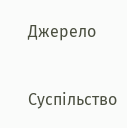Джерело

Суспільство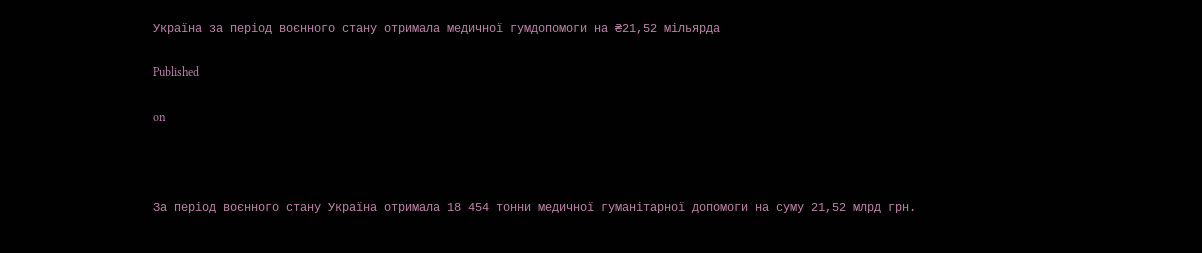Україна за період воєнного стану отримала медичної гумдопомоги на ₴21,52 мільярда

Published

on



За період воєнного стану Україна отримала 18 454 тонни медичної гуманітарної допомоги на суму 21,52 млрд грн.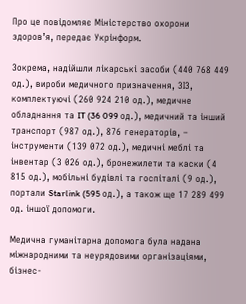Про це повідомляє Міністерство охорони здоров’я, передає Укрінформ.

Зокрема, надійшли лікарські засоби (440 768 449 од.), вироби медичного призначення, ЗІЗ, комплектуючі (260 924 210 од.), медичне обладнання та IT (36 099 од.), медичний та інший транспорт (987 од.), 876 генераторів, – інструменти (139 072 од.), медичні меблі та інвентар (3 026 од.), бронежилети та каски (4 815 од.), мобільні будівлі та госпіталі (9 од.), портали Starlink (595 од.), а також ще 17 289 499 од. іншої допомоги.

Медична гуманітарна допомога була надана міжнародними та неурядовими організаціями, бізнес-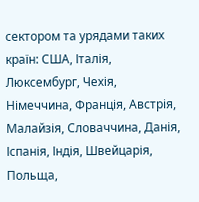сектором та урядами таких країн: США, Італія, Люксембург, Чехія, Німеччина, Франція, Австрія, Малайзія, Словаччина, Данія, Іспанія, Індія, Швейцарія, Польща,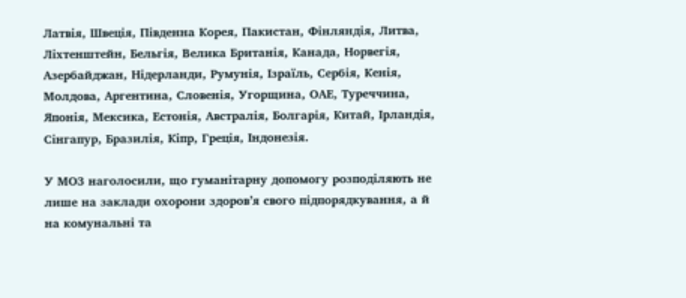Латвія, Швеція, Південна Корея, Пакистан, Фінляндія, Литва, Ліхтенштейн, Бельгія, Велика Британія, Канада, Норвегія, Азербайджан, Нідерланди, Румунія, Ізраїль, Сербія, Кенія, Молдова, Аргентина, Словенія, Угорщина, ОАЕ, Туреччина, Японія, Мексика, Естонія, Австралія, Болгарія, Китай, Ірландія, Сінгапур, Бразилія, Кіпр, Греція, Індонезія.

У МОЗ наголосили, що гуманітарну допомогу розподіляють не лише на заклади охорони здоровʼя свого підпорядкування, а й на комунальні та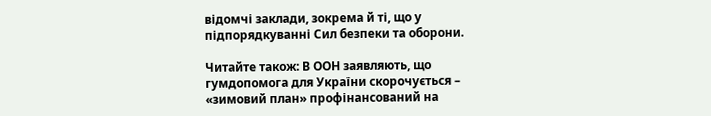відомчі заклади, зокрема й ті, що у підпорядкуванні Сил безпеки та оборони.

Читайте також: В ООН заявляють, що гумдопомога для України скорочується – «зимовий план» профінансований на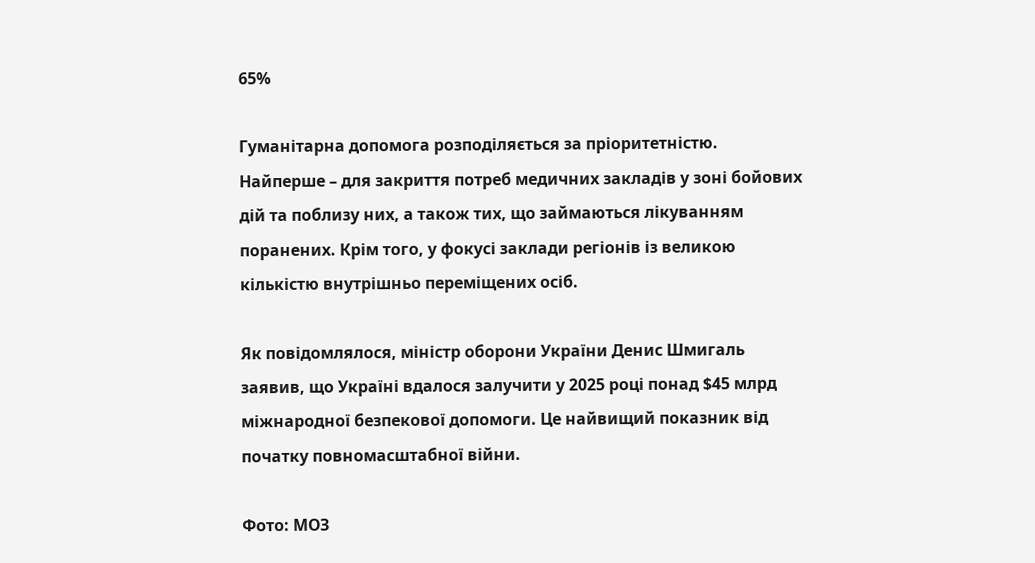65%

Гуманітарна допомога розподіляється за пріоритетністю. Найперше – для закриття потреб медичних закладів у зоні бойових дій та поблизу них, а також тих, що займаються лікуванням поранених. Крім того, у фокусі заклади регіонів із великою кількістю внутрішньо переміщених осіб.

Як повідомлялося, міністр оборони України Денис Шмигаль заявив, що Україні вдалося залучити у 2025 році понад $45 млрд міжнародної безпекової допомоги. Це найвищий показник від початку повномасштабної війни.

Фото: МОЗ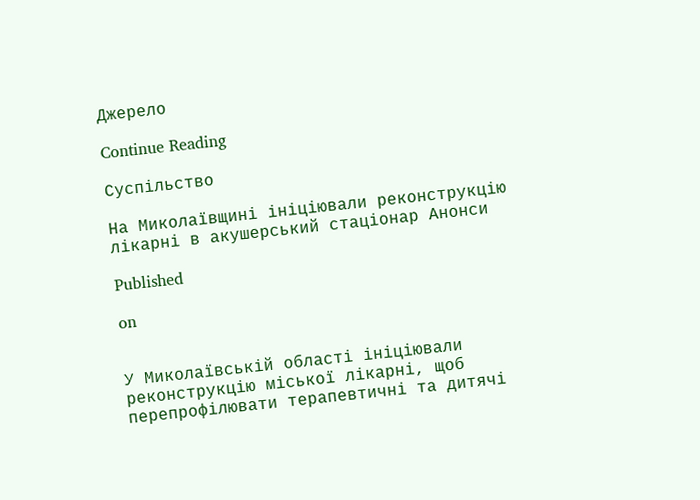Джерело

Continue Reading

Суспільство

На Миколаївщині ініціювали реконструкцію лікарні в акушерський стаціонар Анонси

Published

on


У Миколаївській області ініціювали реконструкцію міської лікарні, щоб перепрофілювати терапевтичні та дитячі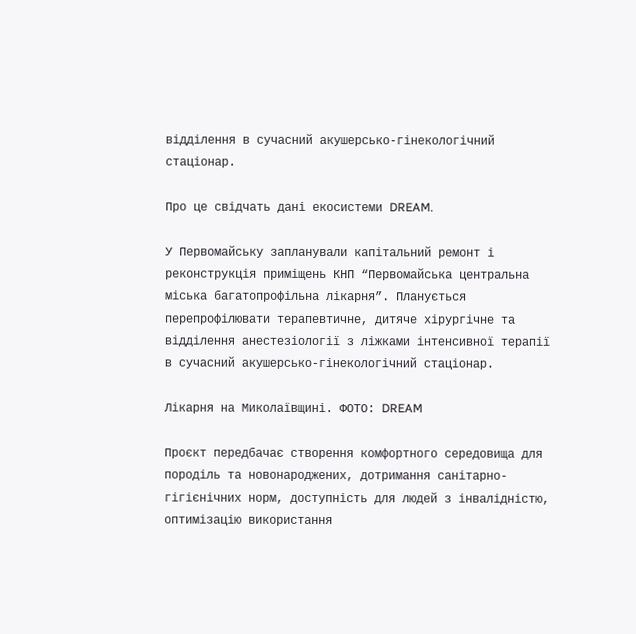відділення в сучасний акушерсько-гінекологічний стаціонар.

Про це свідчать дані екосистеми DREAM.

У Первомайську запланували капітальний ремонт і реконструкція приміщень КНП “Первомайська центральна міська багатопрофільна лікарня”. Планується перепрофілювати терапевтичне, дитяче хірургічне та відділення анестезіології з ліжками інтенсивної терапії в сучасний акушерсько-гінекологічний стаціонар.

Лікарня на Миколаївщині. ФОТО: DREAM

Проєкт передбачає створення комфортного середовища для породіль та новонароджених, дотримання санітарно-гігієнічних норм, доступність для людей з інвалідністю, оптимізацію використання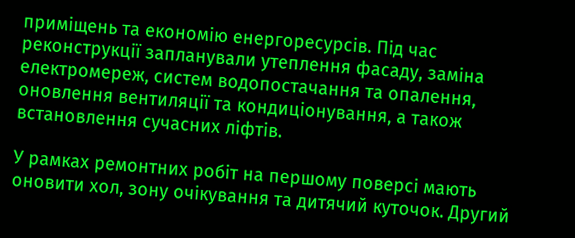приміщень та економію енергоресурсів. Під час реконструкції запланували утеплення фасаду, заміна електромереж, систем водопостачання та опалення, оновлення вентиляції та кондиціонування, а також встановлення сучасних ліфтів.

У рамках ремонтних робіт на першому поверсі мають оновити хол, зону очікування та дитячий куточок. Другий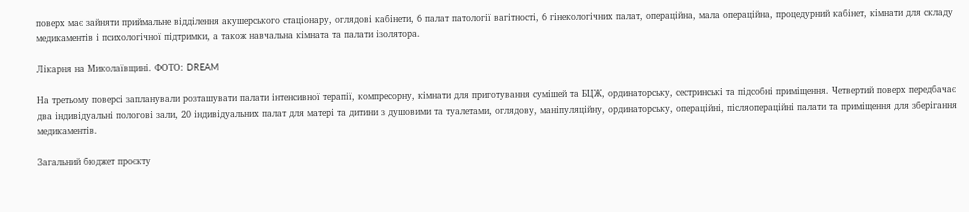поверх має зайняти приймальне відділення акушерського стаціонару, оглядові кабінети, 6 палат патології вагітності, 6 гінекологічних палат, операційна, мала операційна, процедурний кабінет, кімнати для складу медикаментів і психологічної підтримки, а також навчальна кімната та палати ізолятора.

Лікарня на Миколаївщині. ФОТО: DREAM

На третьому поверсі запланували розташувати палати інтенсивної терапії, компресорну, кімнати для приготування сумішей та БЦЖ, ординаторську, сестринські та підсобні приміщення. Четвертий поверх передбачає два індивідуальні пологові зали, 20 індивідуальних палат для матері та дитини з душовими та туалетами, оглядову, маніпуляційну, ординаторську, операційні, післяопераційні палати та приміщення для зберігання медикаментів.

Загальний бюджет проєкту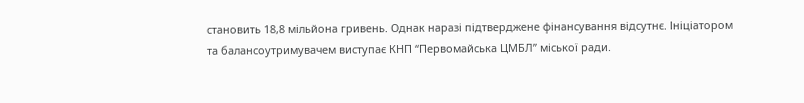становить 18,8 мільйона гривень. Однак наразі підтверджене фінансування відсутнє. Ініціатором та балансоутримувачем виступає КНП “Первомайська ЦМБЛ” міської ради.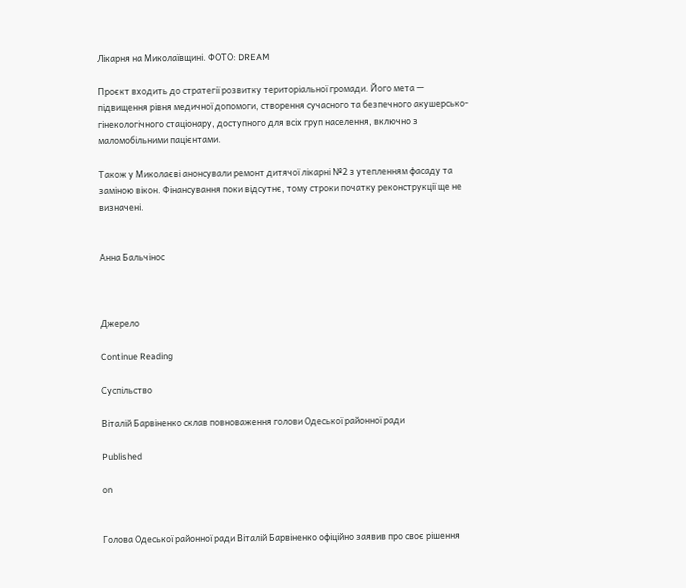Лікарня на Миколаївщині. ФОТО: DREAM

Проєкт входить до стратегії розвитку територіальної громади. Його мета — підвищення рівня медичної допомоги, створення сучасного та безпечного акушерсько-гінекологічного стаціонару, доступного для всіх груп населення, включно з маломобільними пацієнтами.

Також у Миколаєві анонсували ремонт дитячої лікарні №2 з утепленням фасаду та заміною вікон. Фінансування поки відсутнє, тому строки початку реконструкції ще не визначені.


Анна Бальчінос



Джерело

Continue Reading

Суспільство

Віталій Барвіненко склав повноваження голови Одеської районної ради

Published

on


Голова Одеської районної ради Віталій Барвіненко офіційно заявив про своє рішення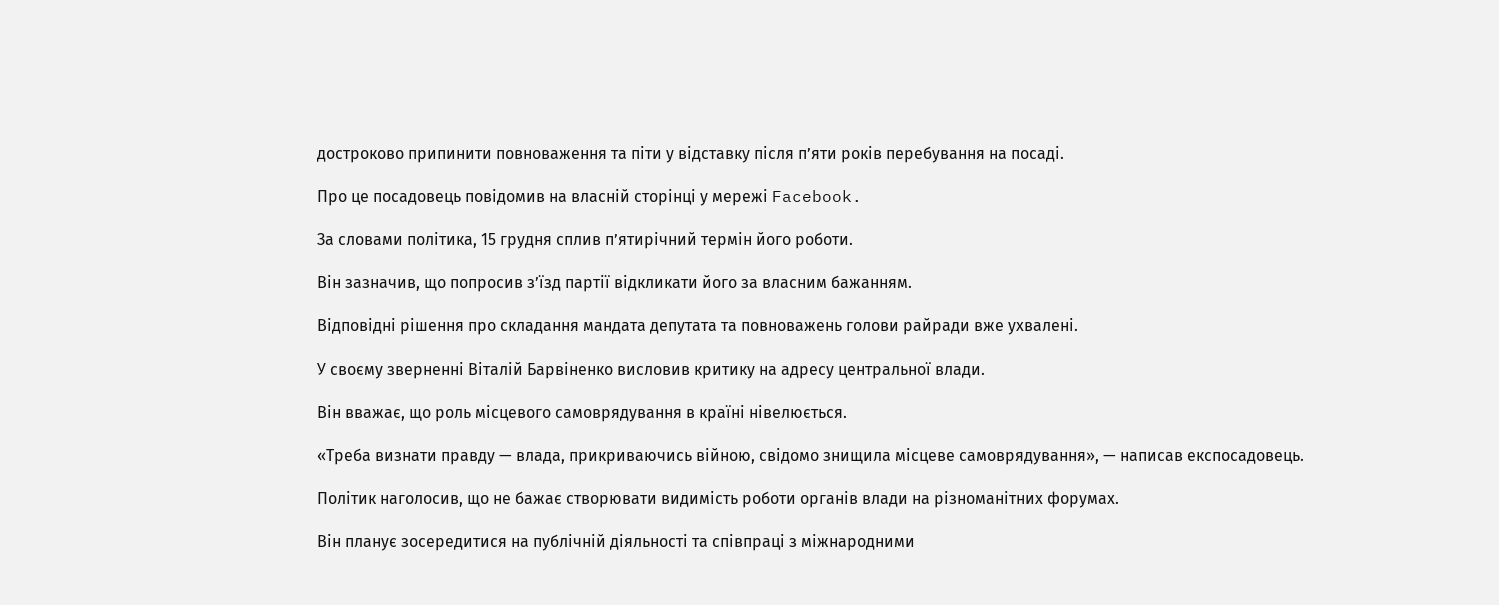достроково припинити повноваження та піти у відставку після п’яти років перебування на посаді.

Про це посадовець повідомив на власній сторінці у мережі Facebook.

За словами політика, 15 грудня сплив п’ятирічний термін його роботи.

Він зазначив, що попросив з’їзд партії відкликати його за власним бажанням.

Відповідні рішення про складання мандата депутата та повноважень голови райради вже ухвалені.

У своєму зверненні Віталій Барвіненко висловив критику на адресу центральної влади.

Він вважає, що роль місцевого самоврядування в країні нівелюється.

«Треба визнати правду — влада, прикриваючись війною, свідомо знищила місцеве самоврядування», — написав експосадовець.

Політик наголосив, що не бажає створювати видимість роботи органів влади на різноманітних форумах.

Він планує зосередитися на публічній діяльності та співпраці з міжнародними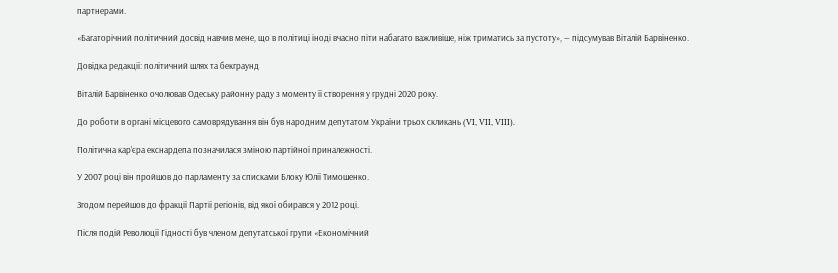партнерами.

«Багаторічний політичний досвід навчив мене, що в політиці іноді вчасно піти набагато важливіше, ніж триматись за пустоту», — підсумував Віталій Барвіненко.

Довідка редакції: політичний шлях та бекграунд

Віталій Барвіненко очолював Одеську районну раду з моменту її створення у грудні 2020 року.

До роботи в органі місцевого самоврядування він був народним депутатом України трьох скликань (VI, VII, VIII).

Політична кар’єра екснардепа позначилася зміною партійної приналежності.

У 2007 році він пройшов до парламенту за списками Блоку Юлії Тимошенко.

Згодом перейшов до фракції Партії регіонів, від якої обирався у 2012 році.

Після подій Революції Гідності був членом депутатської групи «Економічний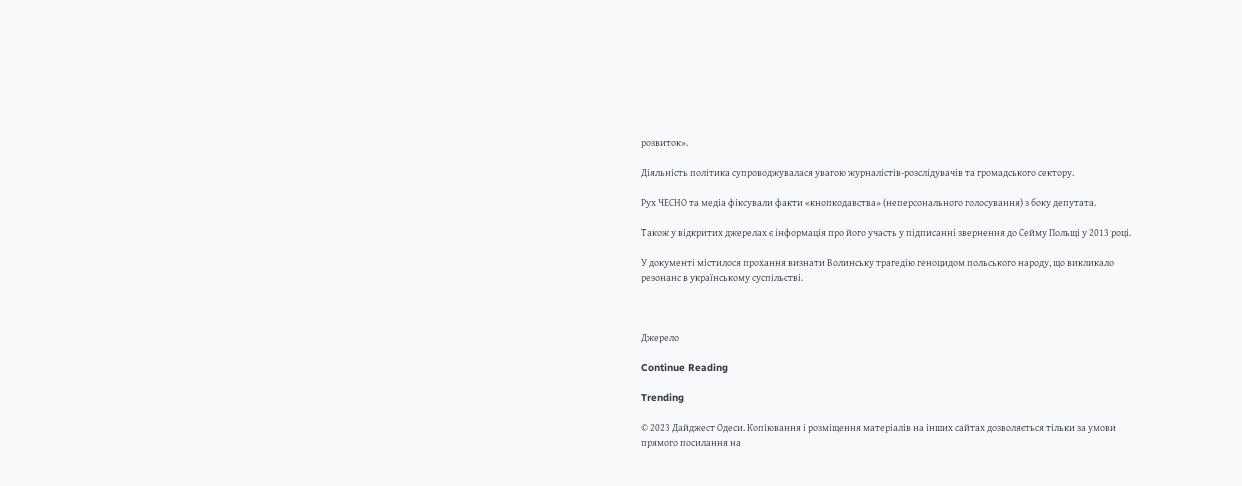розвиток».

Діяльність політика супроводжувалася увагою журналістів-розслідувачів та громадського сектору.

Рух ЧЕСНО та медіа фіксували факти «кнопкодавства» (неперсонального голосування) з боку депутата.

Також у відкритих джерелах є інформація про його участь у підписанні звернення до Сейму Польщі у 2013 році.

У документі містилося прохання визнати Волинську трагедію геноцидом польського народу, що викликало резонанс в українському суспільстві.



Джерело

Continue Reading

Trending

© 2023 Дайджест Одеси. Копіювання і розміщення матеріалів на інших сайтах дозволяється тільки за умови прямого посилання на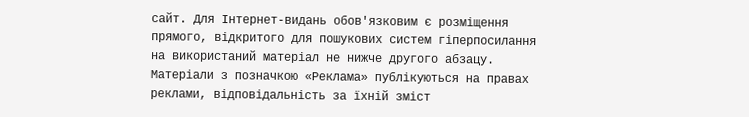сайт. Для Інтернет-видань обов'язковим є розміщення прямого, відкритого для пошукових систем гіперпосилання на використаний матеріал не нижче другого абзацу. Матеріали з позначкою «Реклама» публікуються на правах реклами, відповідальність за їхній зміст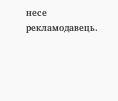несе рекламодавець.